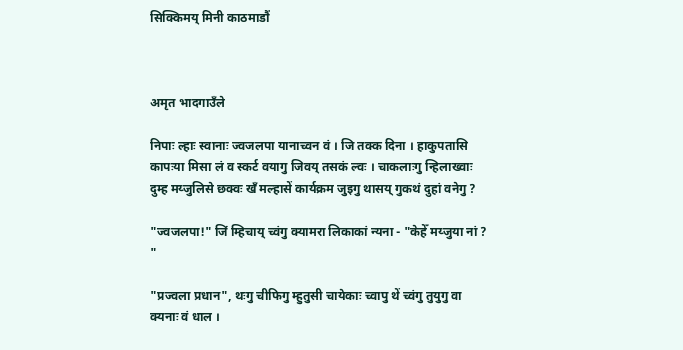सिक्किमय् मिनी काठमाडौं



अमृत भादगाउँले

निपाः ल्हाः स्वानाः ज्वजलपा यानाच्वन वं । जि तक्क दिना । हाकुपतासि कापःया मिसा लं व स्कर्ट वयागु जिवय् तसकं ल्वः । चाकलाःगु न्हिलाख्वाः दुम्ह मय्जुलिसे छक्वः खँ मल्हासें कार्यक्रम जुइगु थासय् गुकथं दुहां वनेगु ?

"ज्वजलपा!" जिं म्हिचाय् च्वंगु क्यामरा लिकाकां न्यना - "केहेँ मय्जुया नां ? "

"प्रज्वला प्रधान", थःगु चीफिगु म्हुतुसी चायेकाः च्वापु थें च्वंगु तुयुगु वा क्यनाः वं धाल ।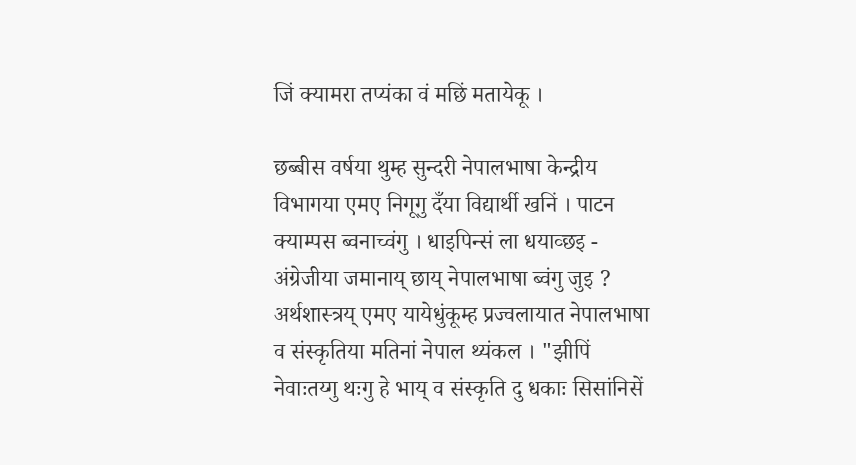जिं क्यामरा तप्यंका वं मछिं मतायेकू ।

छब्बीस वर्षया थुम्ह सुन्दरी नेपालभाषा केन्द्रीय विभागया एमए निगूगु दँया विद्यार्थी खनिं । पाटन क्याम्पस ब्वनाच्वंगु । धाइपिन्सं ला धयाव्छइ - अंग्रेजीया जमानाय् छाय् नेपालभाषा ब्वंगु जुइ ? अर्थशास्त्रय् एमए यायेधुंकूम्ह प्रज्वलायात नेपालभाषा व संस्कृतिया मतिनां नेपाल थ्यंकल । "झीपिं नेवाःतय्गु थःगु हे भाय् व संस्कृति दु धकाः सिसांनिसें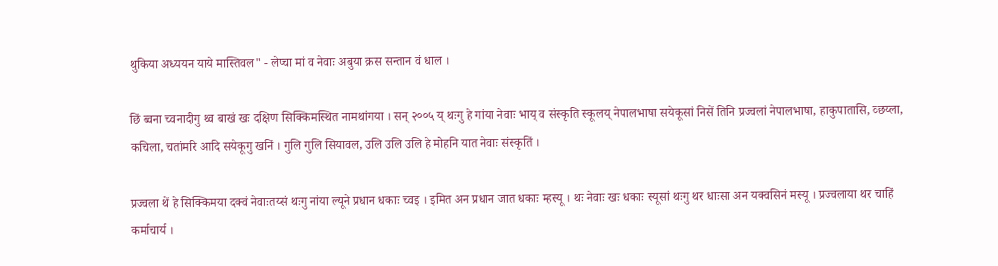थुकिया अध्ययन याये मास्तिवल" - लेप्चा मां व नेवाः अबुया क्रस सन्तान वं धाल ।

छिं ब्वना च्वनादीगु थ्व बाखं खः दक्षिण सिक्किमस्थित नामथांगया । सन् २००५ य् थःगु हे गांया नेवाः भाय् व संस्कृति स्कूलय् नेपालभाषा सयेकूसां निसें तिनि प्रज्वलां नेपालभाषा, हाकुपातासि, व्छय्ला, कचिला, चतांमरि आदि सयेकूगु खनिं । गुलि गुलि सियावल, उलि उलि उलि हे मोहनि यात नेवाः संस्कृतिं ।

प्रज्वला थें हे सिक्किमया दक्वं नेवाःतय्सं थःगु नांया ल्यूने प्रधान धकाः च्वइ । इमित अन प्रधान जात धकाः म्हस्यू । थः नेवाः खः धकाः स्यूसां थःगु थर धाःसा अन यक्वसिनं मस्यू । प्रज्वलाया थर चाहिं कर्माचार्य ।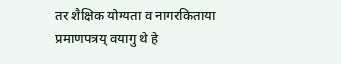तर शैक्षिक योग्यता व नागरकिताया प्रमाणपत्रय् वयागु थे हे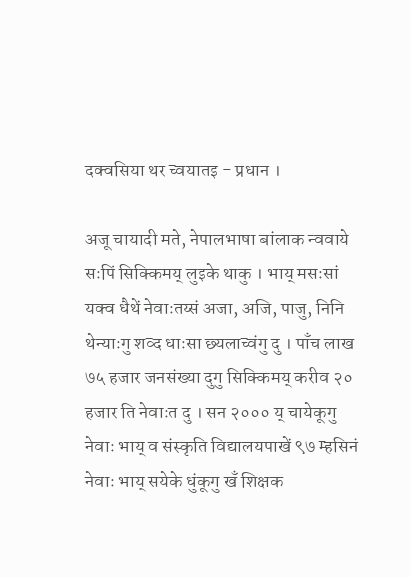दक्वसिया थर च्वयातइ - प्रधान ।

अजू चायादी मते, नेपालभाषा बांलाक न्ववाये सःपिं सिक्किमय् लुइके थाकु । भाय् मसःसां यक्व धैथें नेवाःतय्सं अजा, अजि, पाजु, निनि थेन्याःगु शव्द धाःसा छ्यलाच्वंगु दु । पाँच लाख ७५ हजार जनसंख्या दुगु सिक्किमय् करीव २० हजार ति नेवाःत दु । सन २००० य् चायेकूगु नेवाः भाय् व संस्कृति विद्यालयपाखें ९७ म्हसिनं नेवाः भाय् सयेके धुंकूगु खँ शिक्षक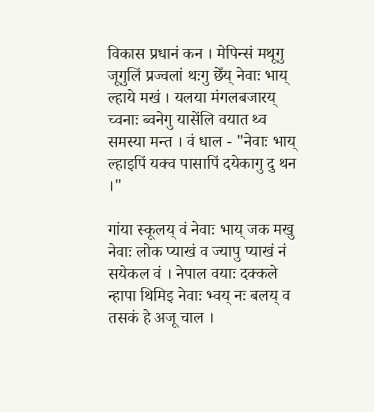विकास प्रधानं कन । मेपिन्सं मथूगु जूगुलिं प्रज्वलां थःगु छेँय् नेवाः भाय् ल्हाये मखं । यलया मंगलबजारय् च्वनाः ब्वनेगु यासेंलि वयात थ्व समस्या मन्त । वं धाल - "नेवाः भाय् ल्हाइपिं यक्व पासापिं दयेकागु दु थन ।"

गांया स्कूलय् वं नेवाः भाय् जक मखु नेवाः लोक प्याखं व ज्यापु प्याखं नं सयेकल वं । नेपाल वयाः दक्कले न्हापा थिमिइ नेवाः भ्वय् नः बलय् व तसकं हे अजू चाल ।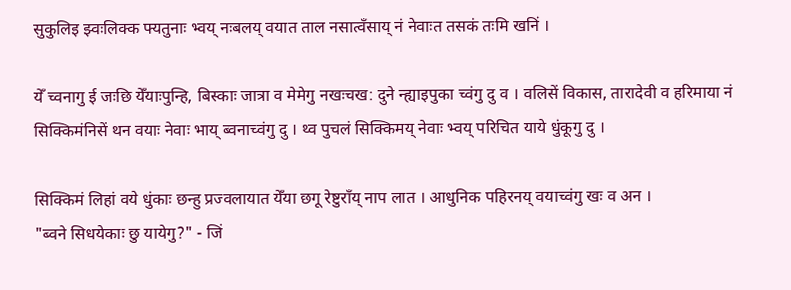सुकुलिइ झ्वःलिक्क फ्यतुनाः भ्वय् नःबलय् वयात ताल नसात्वँसाय् नं नेवाःत तसकं तःमि खनिं ।

येँ च्वनागु ई जःछि येँयाःपुन्हि, बिस्काः जात्रा व मेमेगु नखःचख: दुने न्ह्याइपुका च्वंगु दु व । वलिसें विकास, तारादेवी व हरिमाया नं सिक्किमंनिसें थन वयाः नेवाः भाय् ब्वनाच्वंगु दु । थ्व पुचलं सिक्किमय् नेवाः भ्वय् परिचित याये धुंकूगु दु ।

सिक्किमं लिहां वये धुंकाः छन्हु प्रज्वलायात येँया छगू रेष्टुराँय् नाप लात । आधुनिक पहिरनय् वयाच्वंगु खः व अन ।
"ब्वने सिधयेकाः छु यायेगु?" - जिं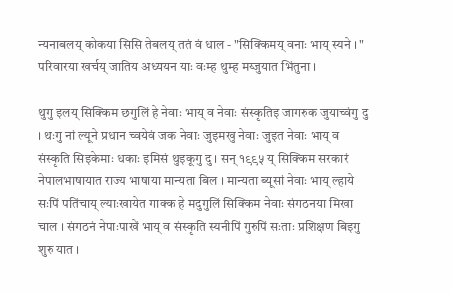न्यनाबलय् कोकया सिसि तेबलय् ततं वं धाल - "सिक्किमय् वनाः भाय् स्यने । " परिवारया खर्चय् जातिय अध्ययन याः वःम्ह थुम्ह मय्जुयात भिंतुना ।

थुगु इलय् सिक्किम छगुलिं हे नेवाः भाय् व नेवाः संस्कृतिइ जागरुक जुयाच्वंगु दु । थःगु नां ल्यूने प्रधान च्वयेवं जक नेवाः जुइमखु नेवाः जुइत नेवाः भाय् व संस्कृति सिइकेमाः धकाः इमिसं थुइकूगु दु । सन् १९९५ य् सिक्किम सरकारं नेपालभाषायात राज्य भाषाया मान्यता बिल । मान्यता ब्यूसां नेवाः भाय् ल्हाये सःपिं पतिंचाय् ल्याःखायेत गाक्क हे मदुगुलिं सिक्किम नेवाः संगठनया मिखा चाल । संगठनं नेपाःपाखें भाय् व संस्कृति स्यनीपिं गुरुपिं सःताः प्रशिक्षण बिइगु शुरु यात ।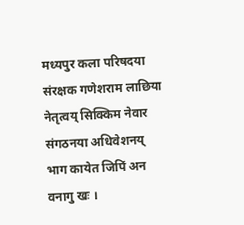मध्यपुर कला परिषदया संरक्षक गणेशराम लाछिया नेतृत्वय् सिक्किम नेवार संगठनया अधिवेशनय् भाग कायेत जिपिं अन वनागु खः ।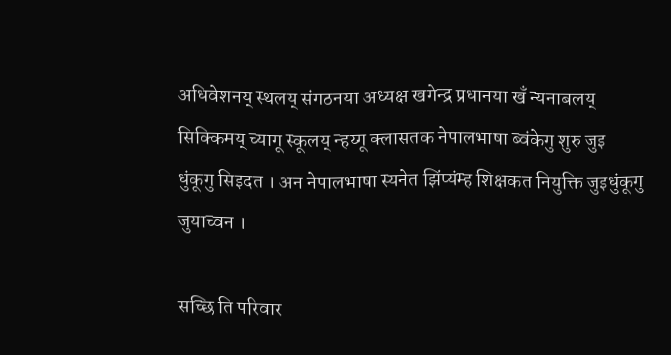अधिवेशनय् स्थलय् संगठनया अध्यक्ष खगेन्द्र प्रधानया खँ न्यनाबलय् सिक्किमय् च्यागू स्कूलय् न्हय्गू क्लासतक नेपालभाषा ब्वंकेगु शुरु जुइ धुंकूगु सिइदत । अन नेपालभाषा स्यनेत झिंप्यंम्ह शिक्षकत नियुक्ति जुइधुंकूगु जुयाच्वन ।

सच्छि ति परिवार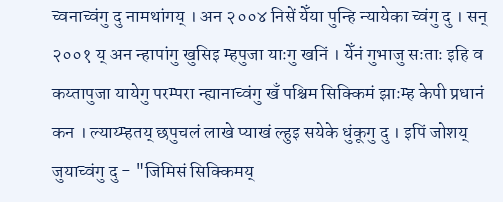च्वनाच्वंगु दु नामथांगय् । अन २००४ निसें येँया पुन्हि न्यायेका च्वंगु दु । सन् २००१ य् अन न्हापांगु खुसिइ म्हपुजा याःगु खनिं । येँनं गुभाजु सःताः इहि व कय्तापुजा यायेगु परम्परा न्ह्यानाच्वंगु खँ पश्चिम सिक्किमं झाःम्ह केपी प्रधानं कन । ल्याय्म्हतय् छपुचलं लाखे प्याखं ल्हुइ सयेके धुंकूगु दु । इपिं जोशय् जुयाच्वंगु दु - "जिमिसं सिक्किमय्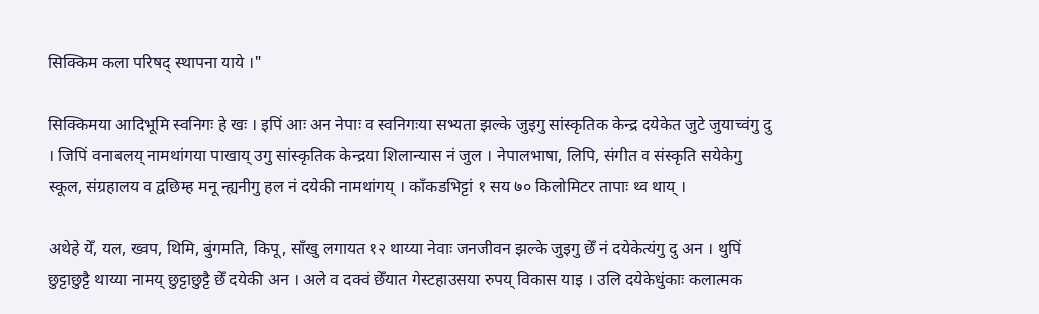सिक्किम कला परिषद् स्थापना याये ।"

सिक्किमया आदिभूमि स्वनिगः हे खः । इपिं आः अन नेपाः व स्वनिगःया सभ्यता झल्के जुइगु सांस्कृतिक केन्द्र दयेकेत जुटे जुयाच्वंगु दु । जिपिं वनाबलय् नामथांगया पाखाय् उगु सांस्कृतिक केन्द्रया शिलान्यास नं जुल । नेपालभाषा, लिपि, संगीत व संस्कृति सयेकेगु स्कूल, संग्रहालय व द्वछिम्ह मनू न्ह्यनीगु हल नं दयेकी नामथांगय् । काँकडभिट्टां १ सय ७० किलोमिटर तापाः थ्व थाय् ।

अथेहे येँ, यल, ख्वप, थिमि, बुंगमति, किपू, साँखु लगायत १२ थाय्या नेवाः जनजीवन झल्के जुइगु छेँ नं दयेकेत्यंगु दु अन । थुपिं छुट्टाछुट्टै थाय्या नामय् छुट्टाछुट्टै छेँ दयेकी अन । अले व दक्वं छेँयात गेस्टहाउसया रुपय् विकास याइ । उलि दयेकेधुंकाः कलात्मक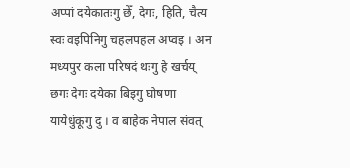अप्पां दयेकातःगु छेँ, देगः, हिति, चैत्य स्वः वइपिनिगु चहलपहल अप्वइ । अन मध्यपुर कला परिषदं थःगु हे खर्चय् छगः देगः दयेका बिइगु घोषणा यायेधुंकूगु दु । व बाहेक नेपाल संवत्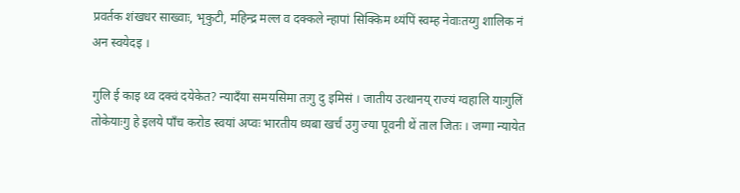प्रवर्तक शंखधर साख्वाः, भृकुटी, महिन्द्र मल्ल व दक्कले न्हापां सिक्किम थ्यंपिं स्वम्ह नेवाःतय्गु शालिक नं अन स्वयेदइ ।

गुलि ई काइ थ्व दक्वं दयेकेत? न्यादँया समयसिमा तःगु दु इमिसं । जातीय उत्थानय् राज्यं ग्वहालि याःगुलिं तोकेयाःगु हे इलये पाँच करोड स्वयां अप्वः भारतीय ध्यबा खर्चं उगु ज्या पूवनी थें ताल जितः । जग्गा न्यायेत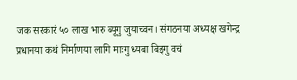जक सरकारं ५० लाख भारु ब्यूगु जुयाच्वन। संगठनया अध्यक्ष खगेन्द्र प्रधानया कथं निर्माणया लागि माःगु ध्यबा बिइगु वचं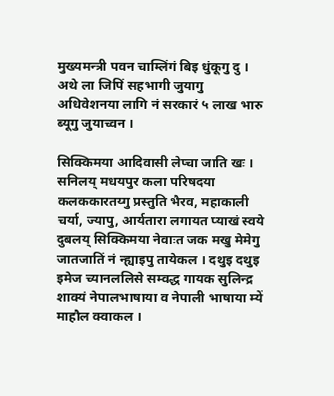मुख्यमन्त्री पवन चाम्लिंगं बिइ धुंकूगु दु । अथे ला जिपिं सहभागी जुयागु अधिवेशनया लागि नं सरकारं ५ लाख भारु ब्यूगु जुयाच्वन ।

सिक्किमया आदिवासी लेप्चा जाति खः । सनिलय् मधयपुर कला परिषदया कलककारतय्गु प्रस्तुति भैरव, महाकाली चर्या, ज्यापु, आर्यतारा लगायत प्याखं स्वये दुबलय् सिक्किमया नेवाःत जक मखु मेमेगु जातजातिं नं न्ह्याइपु तायेकल । दथुइ दथुइ इमेज च्यानललिसे सम्वद्ध गायक सुलिन्द्र शाक्यं नेपालभाषाया व नेपाली भाषाया म्यें माहौल क्वाकल ।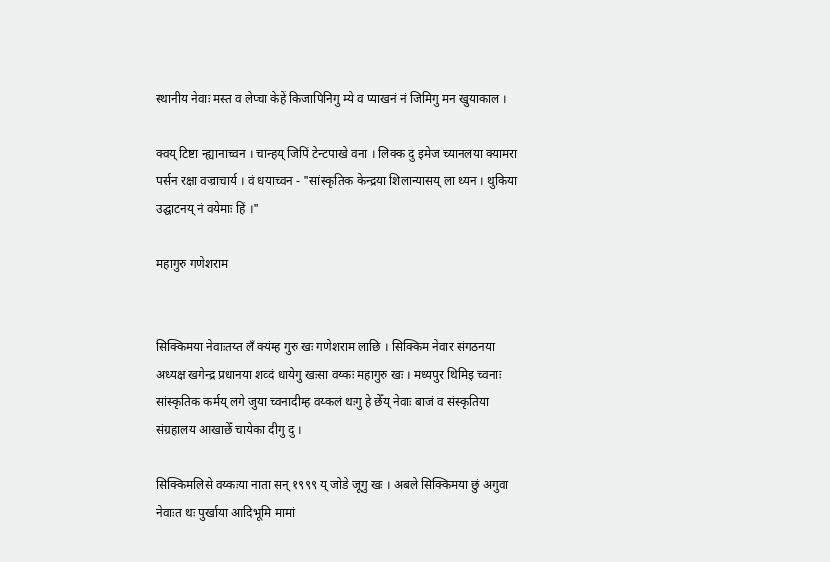स्थानीय नेवाः मस्त व लेप्चा केहें किजापिनिगु म्ये व प्याखनं नं जिमिगु मन खुयाकाल ।

क्वय् टिष्टा न्ह्यानाच्वन । चान्हय् जिपिं टेन्टपाखे वना । लिक्क दु इमेज च्यानलया क्यामरा पर्सन रक्षा वज्राचार्य । वं धयाच्वन - "सांस्कृतिक केन्द्रया शिलान्यासय् ला थ्यन । थुकिया उद्घाटनय् नं वयेमाः हिं ।"

महागुरु गणेशराम


सिक्किमया नेवाःतय्त लँ क्यंम्ह गुरु खः गणेशराम लाछि । सिक्किम नेवार संगठनया अध्यक्ष खगेन्द्र प्रधानया शव्दं धायेगु खःसा वय्कः महागुरु खः । मध्यपुर थिमिइ च्वनाः सांस्कृतिक कर्मय् लगे जुया च्वनादीम्ह वय्कलं थःगु हे छेँय् नेवाः बाजं व संस्कृतिया संग्रहालय आखाछेँ चायेका दीगु दु ।

सिक्किमलिसे वय्कःया नाता सन् १९९९ य् जोडे जूगु खः । अबले सिक्किमया छुं अगुवा नेवाःत थः पुर्खाया आदिभूमि मामां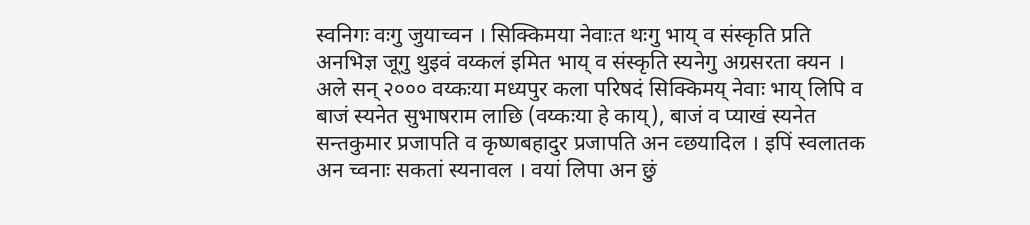स्वनिगः वःगु जुयाच्वन । सिक्किमया नेवाःत थःगु भाय् व संस्कृति प्रति अनभिज्ञ जूगु थुइवं वय्कलं इमित भाय् व संस्कृति स्यनेगु अग्रसरता क्यन । अले सन् २००० वय्कःया मध्यपुर कला परिषदं सिक्किमय् नेवाः भाय् लिपि व बाजं स्यनेत सुभाषराम लाछि (वय्कःया हे काय्), बाजं व प्याखं स्यनेत सन्तकुमार प्रजापति व कृष्णबहादुर प्रजापति अन व्छयादिल । इपिं स्वलातक अन च्वनाः सकतां स्यनावल । वयां लिपा अन छुं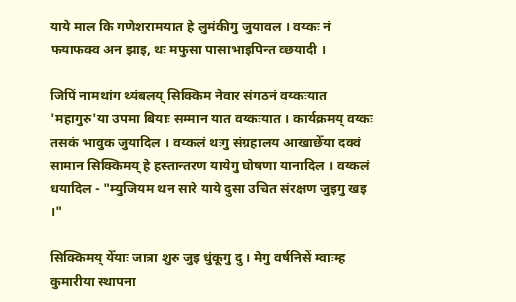याये माल कि गणेशरामयात हे लुमंकीगु जुयावल । वय्कः नं फयाफक्व अन झाइ, थः मफुसा पासाभाइपिन्त व्छयादी ।

जिपिं नामथांग थ्यंबलय् सिक्किम नेवार संगठनं वय्कःयात 'महागुरु'या उपमा बियाः सम्मान यात वय्कःयात । कार्यक्रमय् वय्कः तसकं भावुक जुयादिल । वय्कलं थःगु संग्रहालय आखाछेँया दक्वं सामान सिक्किमय् हे हस्तान्तरण यायेगु घोषणा यानादिल । वय्कलं धयादिल - "म्युजियम थन सारे याये दुसा उचित संरक्षण जुइगु खइ ।"

सिक्किमय् येँयाः जात्रा शुरु जुइ धुंकूगु दु । मेगु वर्षनिसें म्वाःम्ह कुमारीया स्थापना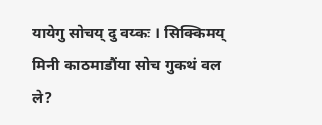यायेगु सोचय् दु वय्कः । सिक्किमय् मिनी काठमाडौंया सोच गुकथं वल ले?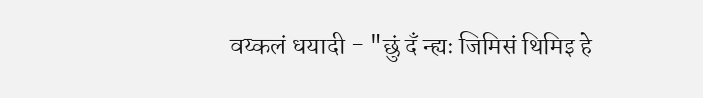वय्कलं धयादी - "छुं दँ न्ह्यः जिमिसं थिमिइ हे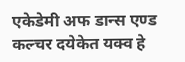एकेडेमी अफ डान्स एण्ड कल्चर दयेकेत यक्व हे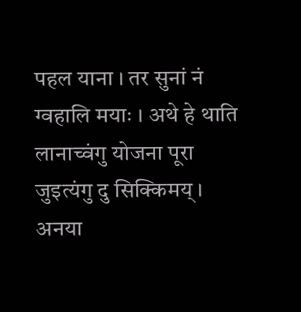पहल याना । तर सुनां नं ग्वहालि मयाः । अथे हे थाति लानाच्वंगु योजना पूरा जुइत्यंगु दु सिक्किमय् । अनया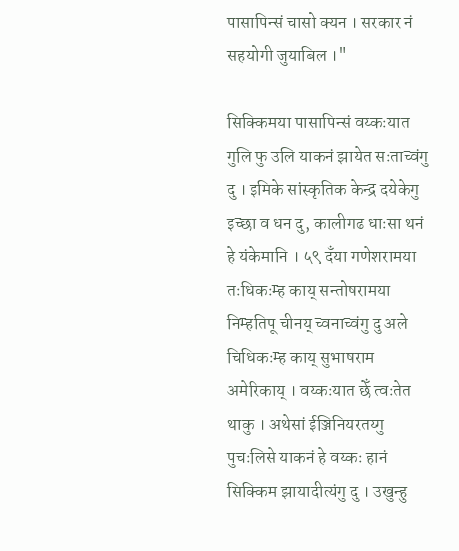पासापिन्सं चासो क्यन । सरकार नं सहयोगी जुयाबिल ।"

सिक्किमया पासापिन्सं वय्कःयात गुलि फु उलि याकनं झायेत सःताच्वंगु दु । इमिके सांस्कृतिक केन्द्र दयेकेगु इच्छा व धन दु, कालीगढ धाःसा थनं हे यंकेमानि । ५९ दँया गणेशरामया तःधिकःम्ह काय् सन्तोषरामया निम्हतिपू चीनय् च्वनाच्वंगु दु अले चिधिकःम्ह काय् सुभाषराम अमेरिकाय् । वय्कःयात छेँ त्वःतेत थाकु । अथेसां ईञ्जिनियरतय्गु पुचःलिसे याकनं हे वय्कः हानं सिक्किम झायादीत्यंगु दु । उखुन्हु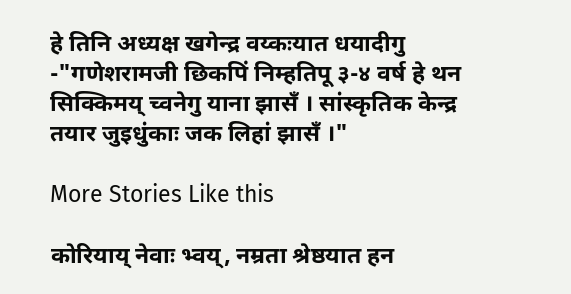हे तिनि अध्यक्ष खगेन्द्र वय्कःयात धयादीगु -"गणेशरामजी छिकपिं निम्हतिपू ३-४ वर्ष हे थन सिक्किमय् च्वनेगु याना झासँ । सांस्कृतिक केन्द्र तयार जुइधुंकाः जक लिहां झासँ ।"

More Stories Like this

कोरियाय् नेवाः भ्वय्, नम्रता श्रेष्ठयात हन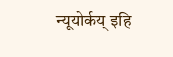न्यूयोर्कय् इहि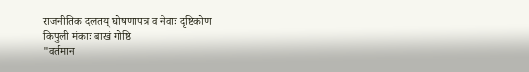राजनीतिक दलतय् घोषणापत्र व नेवाः दृष्टिकोण
किपुली मंकाः बाखं गोष्ठि
"वर्तमान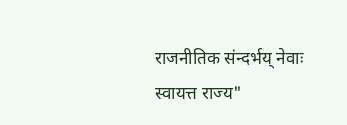राजनीतिक संन्दर्भय् नेवाः स्वायत्त राज्य"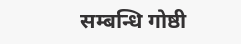सम्बन्धि गोष्ठी